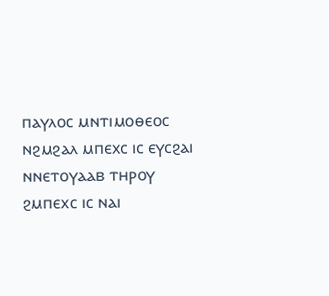ⲡⲁⲩⲗⲟⲥ ⲙⲛⲧⲓⲙⲟⲑⲉⲟⲥ ⲛϩⲙϩⲁⲗ ⲙⲡⲉⲭⲥ ⲓⲥ ⲉⲩⲥϩⲁⲓ ⲛⲛⲉⲧⲟⲩⲁⲁⲃ ⲧⲏⲣⲟⲩ ϩⲙⲡⲉⲭⲥ ⲓⲥ ⲛⲁⲓ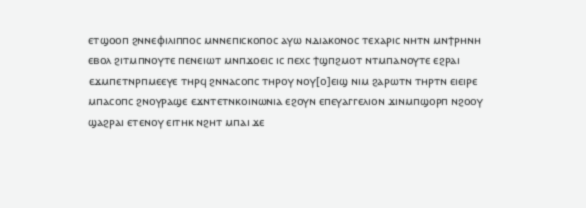ⲉⲧϣⲟⲟⲡ ϩⲛⲛⲉⲫⲓⲗⲓⲡⲡⲟⲥ ⲙⲛⲛⲉⲡⲓⲥⲕⲟⲡⲟⲥ ⲁⲩⲱ ⲛⲇⲓⲁⲕⲟⲛⲟⲥ ⲧⲉⲭⲁⲣⲓⲥ ⲛⲏⲧⲛ ⲙⲛϯⲣⲏⲛⲏ ⲉⲃⲟⲗ ϩⲓⲧⲙⲡⲛⲟⲩⲧⲉ ⲡⲉⲛⲉⲓⲱⲧ ⲙⲛⲡϫⲟⲉⲓⲥ ⲓⲥ ⲡⲉⲭⲥ ϯϣⲡϩⲙⲟⲧ ⲛⲧⲙⲡⲁⲛⲟⲩⲧⲉ ⲉϩⲣⲁⲓ ⲉϫⲙⲡⲉⲧⲛⲣⲡⲙⲉⲉⲩⲉ ⲧⲏⲣϥ ϩⲛⲛⲁⲥⲟⲡⲥ ⲧⲏⲣⲟⲩ ⲛⲟⲩ[ⲟ]ⲉⲓϣ ⲛⲓⲙ ϩⲁⲣⲱⲧⲛ ⲧⲏⲣⲧⲛ ⲉⲓⲉⲓⲣⲉ ⲙⲡⲁⲥⲟⲡⲥ ϩⲛⲟⲩⲣⲁϣⲉ ⲉϫⲛⲧⲉⲧⲛⲕⲟⲓⲛⲱⲛⲓⲁ ⲉϩⲟⲩⲛ ⲉⲡⲉⲩⲁⲅⲅⲉⲗⲓⲟⲛ ϫⲓⲛⲙⲡϣⲟⲣⲡ ⲛϩⲟⲟⲩ ϣⲁϩⲣⲁⲓ ⲉⲧⲉⲛⲟⲩ ⲉⲓⲧⲏⲕ ⲛϩⲏⲧ ⲙⲡⲁⲓ ϫⲉ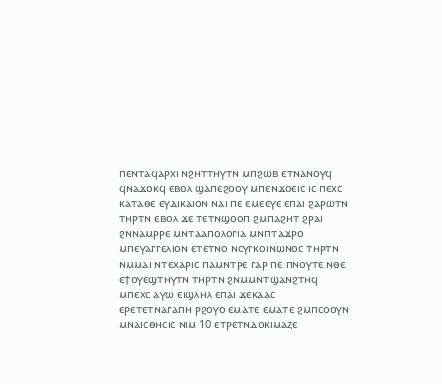ⲡⲉⲛⲧⲁϥⲁⲣⲭⲓ ⲛϩⲏⲧⲧⲏⲩⲧⲛ ⲙⲡϩⲱⲃ ⲉⲧⲛⲁⲛⲟⲩϥ ϥⲛⲁϫⲟⲕϥ ⲉⲃⲟⲗ ϣⲁⲡⲉϩⲟⲟⲩ ⲙⲡⲉⲛϫⲟⲉⲓⲥ ⲓⲥ ⲡⲉⲭⲥ ⲕⲁⲧⲁⲑⲉ ⲉⲩⲇⲓⲕⲁⲓⲟⲛ ⲛⲁⲓ ⲡⲉ ⲉⲙⲉⲉⲩⲉ ⲉⲡⲁⲓ ϩⲁⲣⲱⲧⲛ ⲧⲏⲣⲧⲛ ⲉⲃⲟⲗ ϫⲉ ⲧⲉⲧⲛϣⲟⲟⲡ ϩⲙⲡⲁϩⲏⲧ ϩⲣⲁⲓ ϩⲛⲛⲁⲙⲣⲣⲉ ⲙⲛⲧⲁⲁⲡⲟⲗⲟⲅⲓⲁ ⲙⲛⲡⲧⲁϫⲣⲟ ⲙⲡⲉⲩⲁⲅⲅⲉⲗⲓⲟⲛ ⲉⲧⲉⲧⲛⲟ ⲛⲥⲩⲅⲕⲟⲓⲛⲱⲛⲟⲥ ⲧⲏⲣⲧⲛ ⲛⲙⲙⲁⲓ ⲛⲧⲉⲭⲁⲣⲓⲥ ⲡⲁⲙⲛⲧⲣⲉ ⲅⲁⲣ ⲡⲉ ⲡⲛⲟⲩⲧⲉ ⲛⲑⲉ ⲉϯⲟⲩⲉϣⲧⲏⲩⲧⲛ ⲧⲏⲣⲧⲛ ϩⲛⲙⲙⲛⲧϣⲁⲛϩⲧⲏϥ ⲙⲡⲉⲭⲥ ⲁⲩⲱ ⲉⲓϣⲗⲏⲗ ⲉⲡⲁⲓ ϫⲉⲕⲁⲁⲥ ⲉⲣⲉⲧⲉⲧⲛⲁⲅⲁⲡⲏ ⲣϩⲟⲩⲟ ⲉⲙⲁⲧⲉ ⲉⲙⲁⲧⲉ ϩⲙⲡⲥⲟⲟⲩⲛ ⲙⲛⲁⲓⲥⲑⲏⲥⲓⲥ ⲛⲓⲙ 10 ⲉⲧⲣⲉⲧⲛⲇⲟⲕⲓⲙⲁⲍⲉ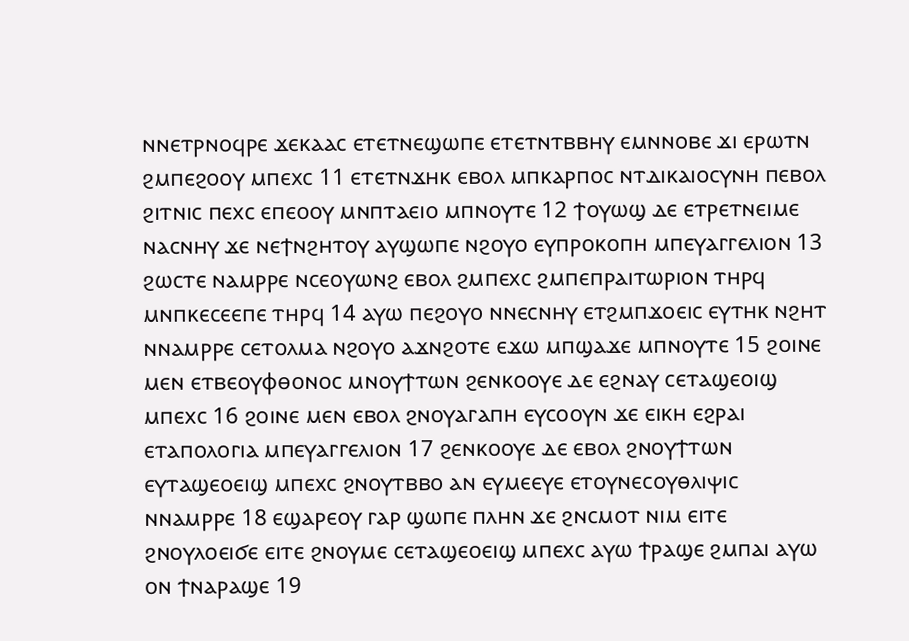ⲛⲛⲉⲧⲣⲛⲟϥⲣⲉ ϫⲉⲕⲁⲁⲥ ⲉⲧⲉⲧⲛⲉϣⲱⲡⲉ ⲉⲧⲉⲧⲛⲧⲃⲃⲏⲩ ⲉⲙⲛⲛⲟⲃⲉ ϫⲓ ⲉⲣⲱⲧⲛ ϩⲙⲡⲉϩⲟⲟⲩ ⲙⲡⲉⲭⲥ 11 ⲉⲧⲉⲧⲛϫⲏⲕ ⲉⲃⲟⲗ ⲙⲡⲕⲁⲣⲡⲟⲥ ⲛⲧⲇⲓⲕⲁⲓⲟⲥⲩⲛⲏ ⲡⲉⲃⲟⲗ ϩⲓⲧⲛⲓⲥ ⲡⲉⲭⲥ ⲉⲡⲉⲟⲟⲩ ⲙⲛⲡⲧⲁⲉⲓⲟ ⲙⲡⲛⲟⲩⲧⲉ 12 ϯⲟⲩⲱϣ ⲇⲉ ⲉⲧⲣⲉⲧⲛⲉⲓⲙⲉ ⲛⲁⲥⲛⲏⲩ ϫⲉ ⲛⲉϯⲛϩⲏⲧⲟⲩ ⲁⲩϣⲱⲡⲉ ⲛϩⲟⲩⲟ ⲉⲩⲡⲣⲟⲕⲟⲡⲏ ⲙⲡⲉⲩⲁⲅⲅⲉⲗⲓⲟⲛ 13 ϩⲱⲥⲧⲉ ⲛⲁⲙⲣⲣⲉ ⲛⲥⲉⲟⲩⲱⲛϩ ⲉⲃⲟⲗ ϩⲙⲡⲉⲭⲥ ϩⲙⲡⲉⲡⲣⲁⲓⲧⲱⲣⲓⲟⲛ ⲧⲏⲣϥ ⲙⲛⲡⲕⲉⲥⲉⲉⲡⲉ ⲧⲏⲣϥ 14 ⲁⲩⲱ ⲡⲉϩⲟⲩⲟ ⲛⲛⲉⲥⲛⲏⲩ ⲉⲧϩⲙⲡϫⲟⲉⲓⲥ ⲉⲩⲧⲏⲕ ⲛϩⲏⲧ ⲛⲛⲁⲙⲣⲣⲉ ⲥⲉⲧⲟⲗⲙⲁ ⲛϩⲟⲩⲟ ⲁϫⲛϩⲟⲧⲉ ⲉϫⲱ ⲙⲡϣⲁϫⲉ ⲙⲡⲛⲟⲩⲧⲉ 15 ϩⲟⲓⲛⲉ ⲙⲉⲛ ⲉⲧⲃⲉⲟⲩⲫⲑⲟⲛⲟⲥ ⲙⲛⲟⲩϯⲧⲱⲛ ϩⲉⲛⲕⲟⲟⲩⲉ ⲇⲉ ⲉϩⲛⲁⲩ ⲥⲉⲧⲁϣⲉⲟⲓϣ ⲙⲡⲉⲭⲥ 16 ϩⲟⲓⲛⲉ ⲙⲉⲛ ⲉⲃⲟⲗ ϩⲛⲟⲩⲁⲅⲁⲡⲏ ⲉⲩⲥⲟⲟⲩⲛ ϫⲉ ⲉⲓⲕⲏ ⲉϩⲣⲁⲓ ⲉⲧⲁⲡⲟⲗⲟⲅⲓⲁ ⲙⲡⲉⲩⲁⲅⲅⲉⲗⲓⲟⲛ 17 ϩⲉⲛⲕⲟⲟⲩⲉ ⲇⲉ ⲉⲃⲟⲗ ϩⲛⲟⲩϯⲧⲱⲛ ⲉⲩⲧⲁϣⲉⲟⲉⲓϣ ⲙⲡⲉⲭⲥ ϩⲛⲟⲩⲧⲃⲃⲟ ⲁⲛ ⲉⲩⲙⲉⲉⲩⲉ ⲉⲧⲟⲩⲛⲉⲥⲟⲩⲑⲗⲓⲯⲓⲥ ⲛⲛⲁⲙⲣⲣⲉ 18 ⲉϣⲁⲣⲉⲟⲩ ⲅⲁⲣ ϣⲱⲡⲉ ⲡⲗⲏⲛ ϫⲉ ϩⲛⲥⲙⲟⲧ ⲛⲓⲙ ⲉⲓⲧⲉ ϩⲛⲟⲩⲗⲟⲉⲓϭⲉ ⲉⲓⲧⲉ ϩⲛⲟⲩⲙⲉ ⲥⲉⲧⲁϣⲉⲟⲉⲓϣ ⲙⲡⲉⲭⲥ ⲁⲩⲱ ϯⲣⲁϣⲉ ϩⲙⲡⲁⲓ ⲁⲩⲱ ⲟⲛ ϯⲛⲁⲣⲁϣⲉ 19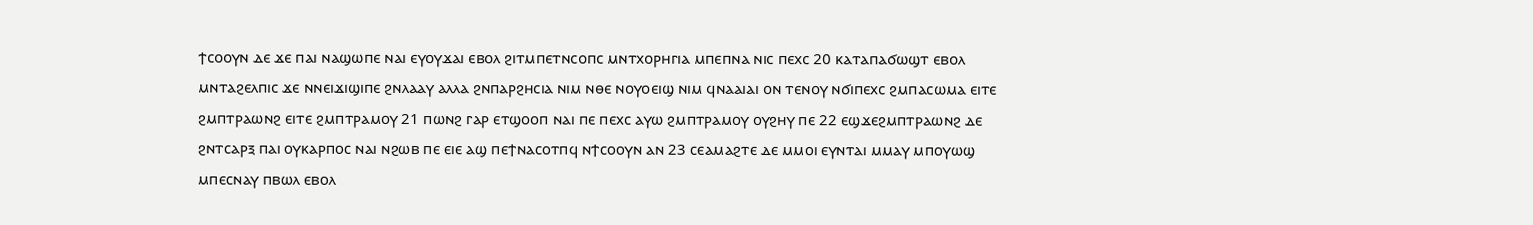ϯⲥⲟⲟⲩⲛ ⲇⲉ ϫⲉ ⲡⲁⲓ ⲛⲁϣⲱⲡⲉ ⲛⲁⲓ ⲉⲩⲟⲩϫⲁⲓ ⲉⲃⲟⲗ ϩⲓⲧⲙⲡⲉⲧⲛⲥⲟⲡⲥ ⲙⲛⲧⲭⲟⲣⲏⲅⲓⲁ ⲙⲡⲉⲡⲛⲁ ⲛⲓⲥ ⲡⲉⲭⲥ 20 ⲕⲁⲧⲁⲡⲁϭⲱϣⲧ ⲉⲃⲟⲗ ⲙⲛⲧⲁϩⲉⲗⲡⲓⲥ ϫⲉ ⲛⲛⲉⲓϫⲓϣⲓⲡⲉ ϩⲛⲗⲁⲁⲩ ⲁⲗⲗⲁ ϩⲛⲡⲁⲣϩⲏⲥⲓⲁ ⲛⲓⲙ ⲛⲑⲉ ⲛⲟⲩⲟⲉⲓϣ ⲛⲓⲙ ϥⲛⲁⲁⲓⲁⲓ ⲟⲛ ⲧⲉⲛⲟⲩ ⲛϭⲓⲡⲉⲭⲥ ϩⲙⲡⲁⲥⲱⲙⲁ ⲉⲓⲧⲉ ϩⲙⲡⲧⲣⲁⲱⲛϩ ⲉⲓⲧⲉ ϩⲙⲡⲧⲣⲁⲙⲟⲩ 21 ⲡⲱⲛϩ ⲅⲁⲣ ⲉⲧϣⲟⲟⲡ ⲛⲁⲓ ⲡⲉ ⲡⲉⲭⲥ ⲁⲩⲱ ϩⲙⲡⲧⲣⲁⲙⲟⲩ ⲟⲩϩⲏⲩ ⲡⲉ 22 ⲉϣϫⲉϩⲙⲡⲧⲣⲁⲱⲛϩ ⲇⲉ ϩⲛⲧⲥⲁⲣⲝ ⲡⲁⲓ ⲟⲩⲕⲁⲣⲡⲟⲥ ⲛⲁⲓ ⲛϩⲱⲃ ⲡⲉ ⲉⲓⲉ ⲁϣ ⲡⲉϯⲛⲁⲥⲟⲧⲡϥ ⲛϯⲥⲟⲟⲩⲛ ⲁⲛ 23 ⲥⲉⲁⲙⲁϩⲧⲉ ⲇⲉ ⲙⲙⲟⲓ ⲉⲩⲛⲧⲁⲓ ⲙⲙⲁⲩ ⲙⲡⲟⲩⲱϣ ⲙⲡⲉⲥⲛⲁⲩ ⲡⲃⲱⲗ ⲉⲃⲟⲗ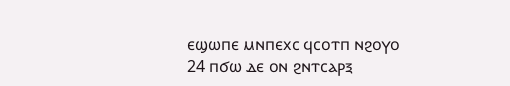ⲉϣⲱⲡⲉ ⲙⲛⲡⲉⲭⲥ ϥⲥⲟⲧⲡ ⲛϩⲟⲩⲟ 24 ⲡϭⲱ ⲇⲉ ⲟⲛ ϩⲛⲧⲥⲁⲣⲝ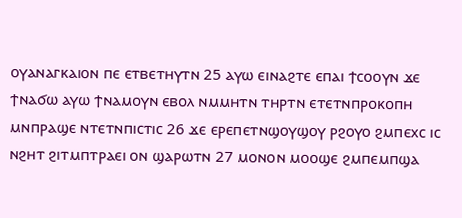ⲟⲩⲁⲛⲁⲅⲕⲁⲓⲟⲛ ⲡⲉ ⲉⲧⲃⲉⲧⲏⲩⲧⲛ 25 ⲁⲩⲱ ⲉⲓⲛⲁϩⲧⲉ ⲉⲡⲁⲓ ϯⲥⲟⲟⲩⲛ ϫⲉ ϯⲛⲁϭⲱ ⲁⲩⲱ ϯⲛⲁⲙⲟⲩⲛ ⲉⲃⲟⲗ ⲛⲙⲙⲏⲧⲛ ⲧⲏⲣⲧⲛ ⲉⲧⲉⲧⲛⲡⲣⲟⲕⲟⲡⲏ ⲙⲛⲡⲣⲁϣⲉ ⲛⲧⲉⲧⲛⲡⲓⲥⲧⲓⲥ 26 ϫⲉ ⲉⲣⲉⲡⲉⲧⲛϣⲟⲩϣⲟⲩ ⲣϩⲟⲩⲟ ϩⲙⲡⲉⲭⲥ ⲓⲥ ⲛϩⲏⲧ ϩⲓⲧⲙⲡⲧⲣⲁⲉⲓ ⲟⲛ ϣⲁⲣⲱⲧⲛ 27 ⲙⲟⲛⲟⲛ ⲙⲟⲟϣⲉ ϩⲙⲡⲉⲙⲡϣⲁ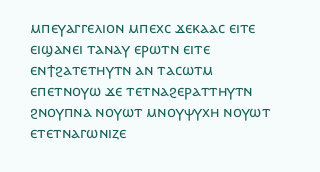ⲙⲡⲉⲩⲁⲅⲅⲉⲗⲓⲟⲛ ⲙⲡⲉⲭⲥ ϫⲉⲕⲁⲁⲥ ⲉⲓⲧⲉ ⲉⲓϣⲁⲛⲉⲓ ⲧⲁⲛⲁⲩ ⲉⲣⲱⲧⲛ ⲉⲓⲧⲉ ⲉⲛϯϩⲁⲧⲉⲧⲏⲩⲧⲛ ⲁⲛ ⲧⲁⲥⲱⲧⲙ ⲉⲡⲉⲧⲛⲟⲩⲱ ϫⲉ ⲧⲉⲧⲛⲁϩⲉⲣⲁⲧⲧⲏⲩⲧⲛ ϩⲛⲟⲩⲡⲛⲁ ⲛⲟⲩⲱⲧ ⲙⲛⲟⲩⲯⲩⲭⲏ ⲛⲟⲩⲱⲧ ⲉⲧⲉⲧⲛⲁⲅⲱⲛⲓⲍⲉ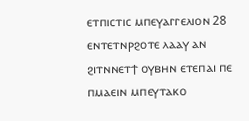ⲉⲧⲡⲓⲥⲧⲓⲥ ⲙⲡⲉⲩⲁⲅⲅⲉⲗⲓⲟⲛ 28 ⲉⲛⲧⲉⲧⲛⲣϩⲟⲧⲉ ⲗⲁⲁⲩ ⲁⲛ ϩⲓⲧⲛⲛⲉⲧϯ ⲟⲩⲃⲏⲛ ⲉⲧⲉⲡⲁⲓ ⲡⲉ ⲡⲙⲁⲉⲓⲛ ⲙⲡⲉⲩⲧⲁⲕⲟ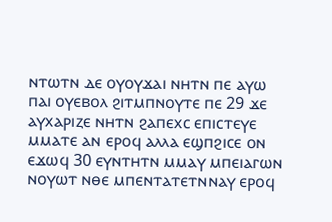ⲛⲧⲱⲧⲛ ⲇⲉ ⲟⲩⲟⲩϫⲁⲓ ⲛⲏⲧⲛ ⲡⲉ ⲁⲩⲱ ⲡⲁⲓ ⲟⲩⲉⲃⲟⲗ ϩⲓⲧⲙⲡⲛⲟⲩⲧⲉ ⲡⲉ 29 ϫⲉ ⲁⲩⲭⲁⲣⲓⲍⲉ ⲛⲏⲧⲛ ϩⲁⲡⲉⲭⲥ ⲉⲡⲓⲥⲧⲉⲩⲉ ⲙⲙⲁⲧⲉ ⲁⲛ ⲉⲣⲟϥ ⲁⲗⲗⲁ ⲉϣⲡϩⲓⲥⲉ ⲟⲛ ⲉϫⲱϥ 30 ⲉⲩⲛⲧⲏⲧⲛ ⲙⲙⲁⲩ ⲙⲡⲉⲓⲁⲅⲱⲛ ⲛⲟⲩⲱⲧ ⲛⲑⲉ ⲙⲡⲉⲛⲧⲁⲧⲉⲧⲛⲛⲁⲩ ⲉⲣⲟϥ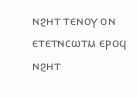ⲛϩⲏⲧ ⲧⲉⲛⲟⲩ ⲟⲛ ⲉⲧⲉⲧⲛⲥⲱⲧⲙ ⲉⲣⲟϥ ⲛϩⲏⲧ